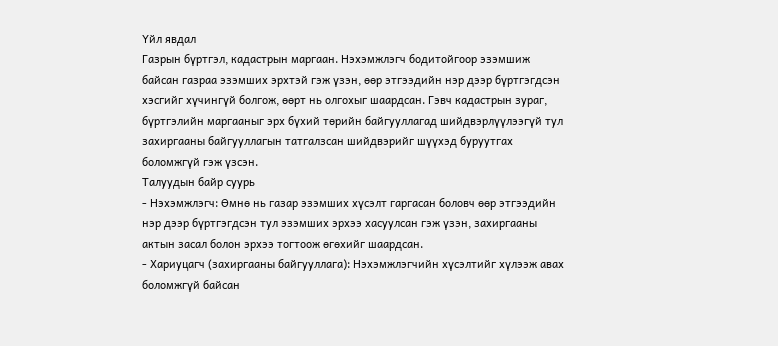Үйл явдал
Газрын бүртгэл, кадастрын маргаан. Нэхэмжлэгч бодитойгоор эзэмшиж байсан газраа эзэмших эрхтэй гэж үзэн, өөр этгээдийн нэр дээр бүртгэгдсэн хэсгийг хүчингүй болгож, өөрт нь олгохыг шаардсан. Гэвч кадастрын зураг, бүртгэлийн маргааныг эрх бүхий төрийн байгууллагад шийдвэрлүүлээгүй тул захиргааны байгууллагын татгалзсан шийдвэрийг шүүхэд буруутгах боломжгүй гэж үзсэн.
Талуудын байр суурь
- Нэхэмжлэгч: Өмнө нь газар эзэмших хүсэлт гаргасан боловч өөр этгээдийн нэр дээр бүртгэгдсэн тул эзэмших эрхээ хасуулсан гэж үзэн, захиргааны актын засал болон эрхээ тогтоож өгөхийг шаардсан.
- Хариуцагч (захиргааны байгууллага): Нэхэмжлэгчийн хүсэлтийг хүлээж авах боломжгүй байсан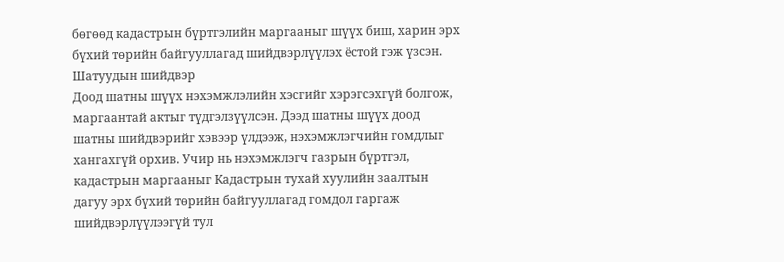бөгөөд кадастрын бүртгэлийн маргааныг шүүх биш, харин эрх бүхий төрийн байгууллагад шийдвэрлүүлэх ёстой гэж үзсэн.
Шатуудын шийдвэр
Доод шатны шүүх нэхэмжлэлийн хэсгийг хэрэгсэхгүй болгож, маргаантай актыг түдгэлзүүлсэн. Дээд шатны шүүх доод шатны шийдвэрийг хэвээр үлдээж, нэхэмжлэгчийн гомдлыг хангахгүй орхив. Учир нь нэхэмжлэгч газрын бүртгэл, кадастрын маргааныг Кадастрын тухай хуулийн заалтын дагуу эрх бүхий төрийн байгууллагад гомдол гаргаж шийдвэрлүүлээгүй тул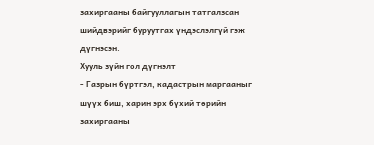захиргааны байгууллагын татгалзсан шийдвэрийг буруутгах үндэслэлгүй гэж дүгнэсэн.
Хууль зүйн гол дүгнэлт
- Газрын бүртгэл, кадастрын маргааныг шүүх биш, харин эрх бүхий төрийн захиргааны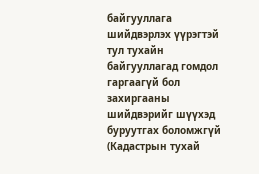байгууллага шийдвэрлэх үүрэгтэй тул тухайн байгууллагад гомдол гаргаагүй бол захиргааны шийдвэрийг шүүхэд буруутгах боломжгүй (Кадастрын тухай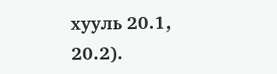хууль 20.1, 20.2).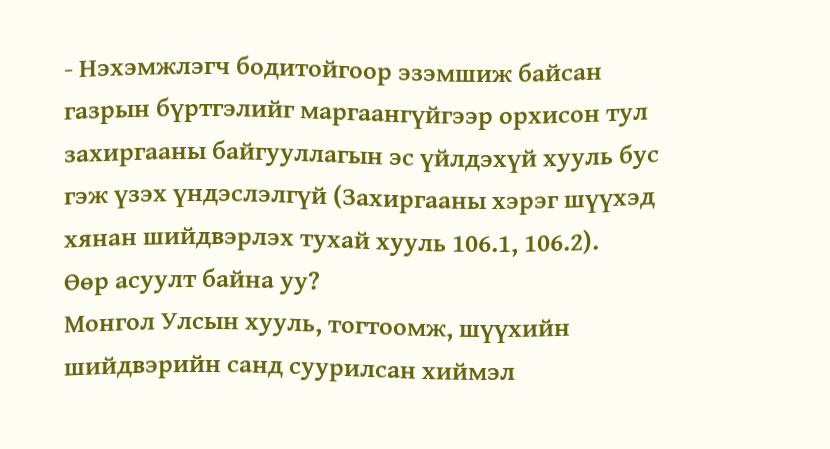- Нэхэмжлэгч бодитойгоор эзэмшиж байсан газрын бүртгэлийг маргаангүйгээр орхисон тул захиргааны байгууллагын эс үйлдэхүй хууль бус гэж үзэх үндэслэлгүй (Захиргааны хэрэг шүүхэд хянан шийдвэрлэх тухай хууль 106.1, 106.2).
Өөр асуулт байна уу?
Монгол Улсын хууль, тогтоомж, шүүхийн шийдвэрийн санд суурилсан хиймэл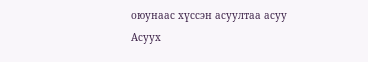оюунаас хүссэн асуултаа асуу
Асуух